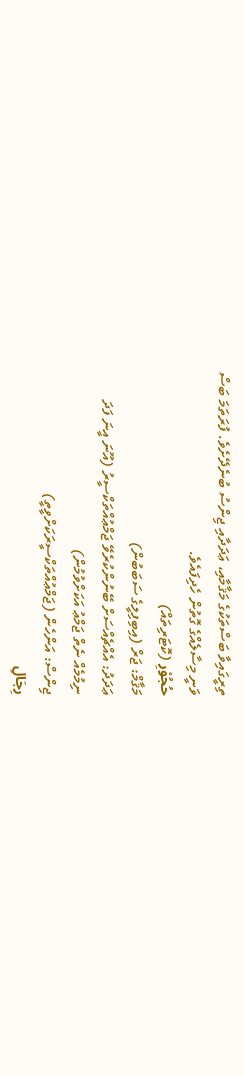ތިރީގައިވާ ބަސްތަކުގެ މަޤާމާއި، ޢަދަދާއި ޖިންސު ބުނެދޭށެވެ. ފުރަތަމަ ބަސް
ވަނީ މިސާލެއްގެ ގޮތުން ހެދިފައެވެ.
حُجُوْرِ (ކޮޓަރިތައް)
މަޤާމް: ޖަރް (އިބިފިލީގެ ސަބަބުން)
ޢަދަދު: އެއްޗެއްސަށް ބޭނުންކުރެވޭ ޖަމްޢުއްތަކްސީރު (އޫނަ އީނަ ފަދަ
ނިމުމެއް ނެތް ޖަމްޢު އަކަށްވުމުން)
ޖިންސް: އަންހެން (ޖަމްޢުއްތަކްސީރަކަށްވީތީ)
رِجَالِ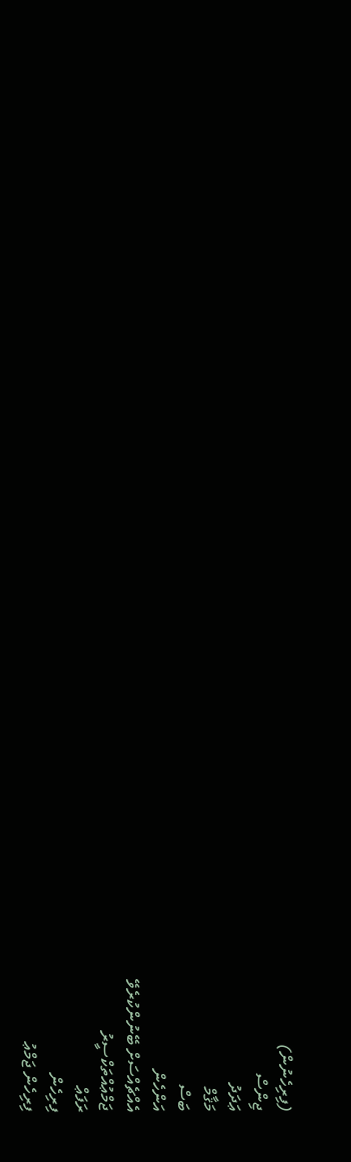(ފިރިހެނުން)
ޖިންސް
ޢަދަދު
މަޤާމް
ބަސް
އަންހެން
އެއްޗެއްސަށް ބޭނުންކުރެވޭ
ޖަމްޢުއްތަކްސީރު
ރަފަޢް
ފިރިހެން
ފިރިހެން ޖަމްޢު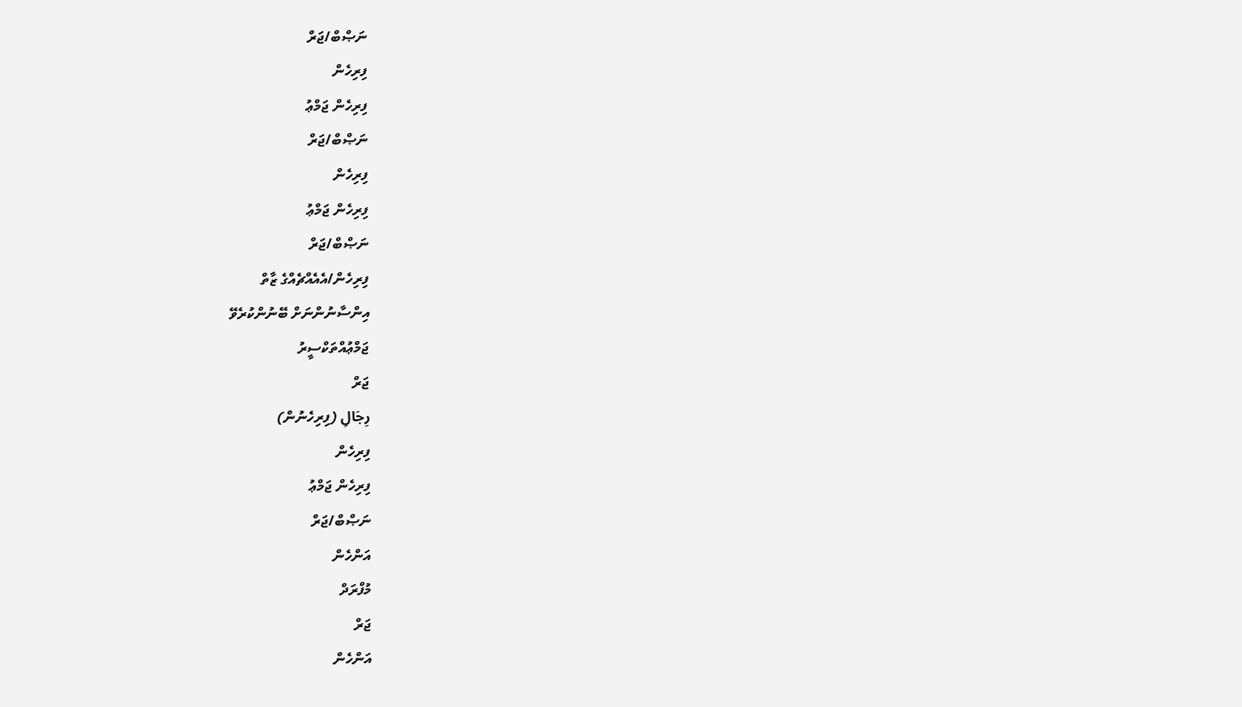ނަޞްބް/ޖަރް
ފިރިހެން
ފިރިހެން ޖަމްޢު
ނަޞްބް/ޖަރް
ފިރިހެން
ފިރިހެން ޖަމްޢު
ނަޞްބް/ޖަރް
ފިރިހެން/އެއެއްޗެއްގެ ޒާތް
އިންސާނުންނަށް ބޭނުންކުރެވޭ
ޖަމްޢުއްތަކްސީރު
ޖަރް
رِجَالِ (ފިރިހެނުން)
ފިރިހެން
ފިރިހެން ޖަމްޢު
ނަޞްބް/ޖަރް
އަންހެން
މުފްރަދް
ޖަރް
އަންހެން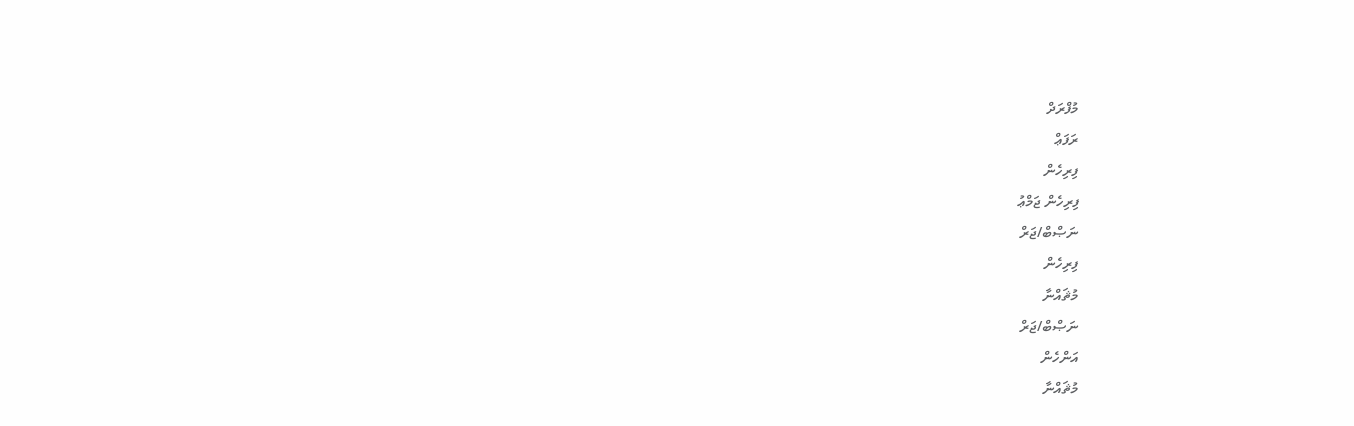މުފްރަދް
ރަފަޢް
ފިރިހެން
ފިރިހެން ޖަމްޢު
ނަޞްބް/ޖަރް
ފިރިހެން
މުޘައްނާ
ނަޞްބް/ޖަރް
އަންހެން
މުޘައްނާ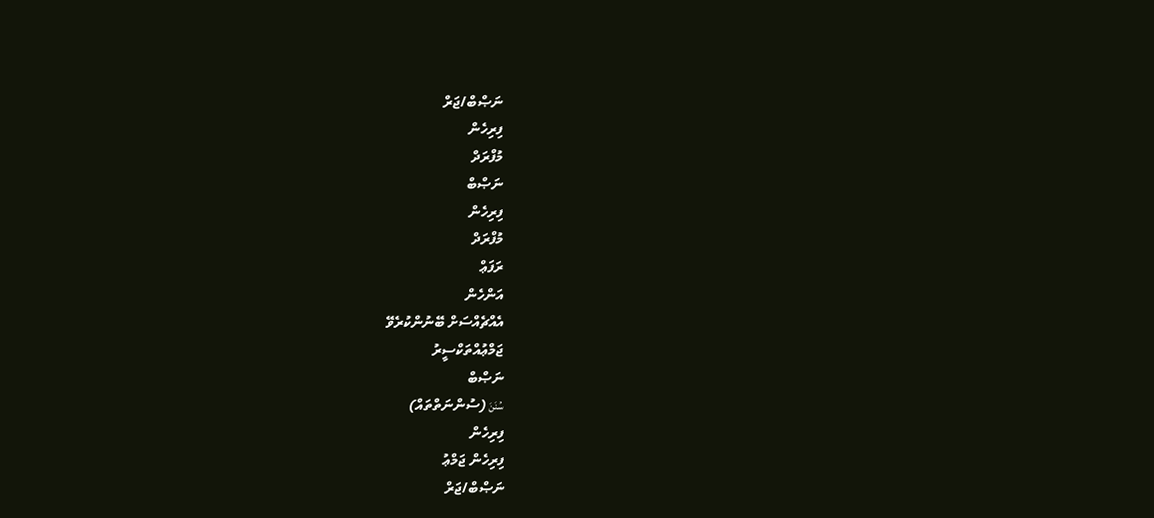ނަޞްބް/ޖަރް
ފިރިހެން
މުފްރަދް
ނަޞްބް
ފިރިހެން
މުފްރަދް
ރަފަޢް
އަންހެން
އެއްޗެއްސަށް ބޭނުންކުރެވޭ
ޖަމްޢުއްތަކްސީރު
ނަޞްބް
سُنَنَ (ސުންނަތްތައް)
ފިރިހެން
ފިރިހެން ޖަމްޢު
ނަޞްބް/ޖަރް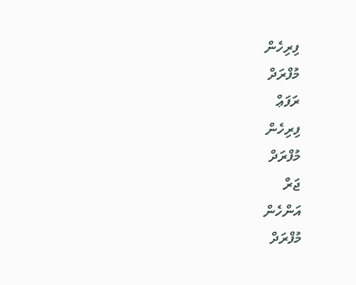ފިރިހެން
މުފްރަދް
ރަފަޢް
ފިރިހެން
މުފްރަދް
ޖަރް
އަންހެން
މުފްރަދް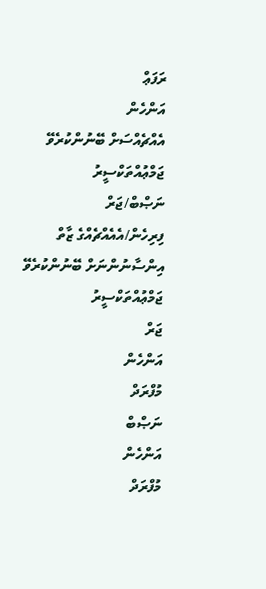ރަފަޢް
އަންހެން
އެއްޗެއްސަށް ބޭނުންކުރެވޭ
ޖަމްޢުއްތަކްސީރު
ނަޞްބް/ޖަރް
ފިރިހެން/އެއެއްޗެއްގެ ޒާތް
އިންސާނުންނަށް ބޭނުންކުރެވޭ
ޖަމްޢުއްތަކްސީރު
ޖަރް
އަންހެން
މުފްރަދް
ނަޞްބް
އަންހެން
މުފްރަދް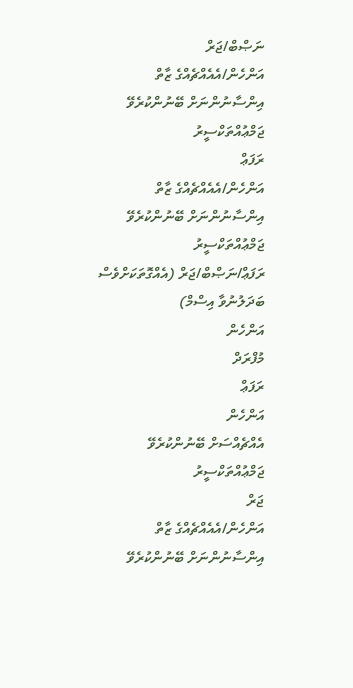ނަޞްބް/ޖަރް
އަންހެން/އެއެއްޗެއްގެ ޒާތް
އިންސާނުންނަށް ބޭނުންކުރެވޭ
ޖަމްޢުއްތަކްސީރު
ރަފަޢް
އަންހެން/އެއެއްޗެއްގެ ޒާތް
އިންސާނުންނަށް ބޭނުންކުރެވޭ
ޖަމްޢުއްތަކްސީރު
ރަފަޢް/ނަޞްބް/ޖަރް (އެއްގޮތަކަށްވެސް
ބަދަލުނުވާ އިސްމް)
އަންހެން
މުފްރަދް
ރަފަޢް
އަންހެން
އެއްޗެއްސަށް ބޭނުންކުރެވޭ
ޖަމްޢުއްތަކްސީރު
ޖަރް
އަންހެން/އެއެއްޗެއްގެ ޒާތް
އިންސާނުންނަށް ބޭނުންކުރެވޭ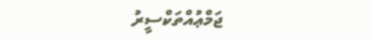ޖަމްޢުއްތަކްސީރު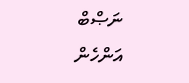ނަޞްބް
އަންހެން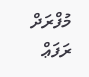މުފްރަދް
ރަފަޢް